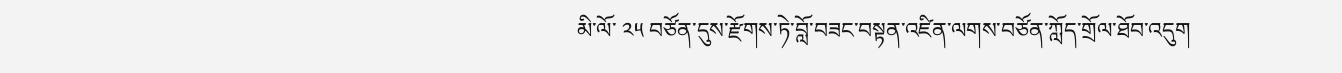མི་ལོ་ ༢༥ བཙོན་དུས་རྫོགས་ཏེ་བློ་བཟང་བསྟན་འཛིན་ལགས་བཙོན་ཀློད་གྲོལ་ཐོབ་འདུག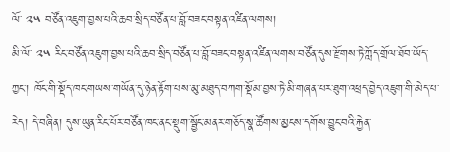ལོ་ ༢༥ བཙོན་འཇུག་བྱས་པའི་ཆབ་སྲིད་བཙོན་པ་བློ་བཟང་བསྟན་འཛིན་ལགས།
མི་ལོ་ ༢༥ རིང་བཙོན་འཇུག་བྱས་པའི་ཆབ་སྲིད་བཙོན་པ་བློ་བཟང་བསྟན་འཛིན་ལགས་བཙོན་དུས་རྫོགས་ཏེ་ཀློད་གྲོལ་ཐོབ་ཡོད་ཀྱང་། ཁོང་གི་སྡོད་ཁང་གཡས་གཡོན་དུ་ཉེན་རྟོག་པས་མུ་མཐུད་བཀག་སྡོམ་བྱས་ཏེ་མི་གཞན་པར་ཐུག་འཕྲད་བྱེད་འཇུག་གི་མེད་པ་རེད། དེ་བཞིན། དུས་ཡུན་རིང་པོར་བཙོན་ཁང་ནང་སྡུག་སྦྱོང་མནར་གཅོད་སྣ་ཚོགས་མྱངས་དགོས་བྱུང་བའི་རྐྱེན་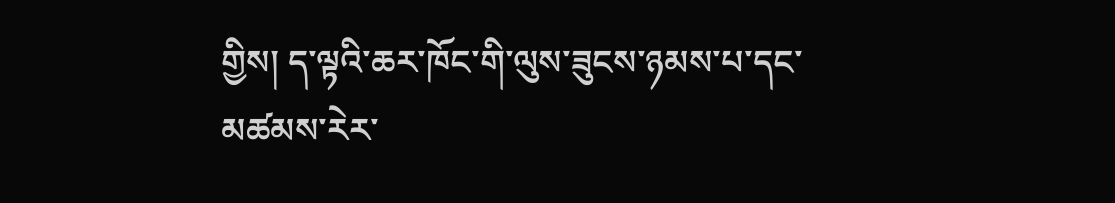གྱིས། ད་ལྟའི་ཆར་ཁོང་གི་ལུས་ཟུངས་ཉམས་པ་དང་མཚམས་རེར་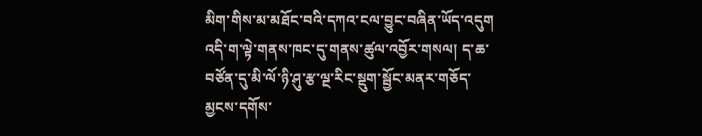མིག་གིས་མ་མཐོང་བའི་དཀའ་ངལ་བྱུང་བཞིན་ཡོད་འདུག
འདི་ག་ལྟེ་གནས་ཁང་དུ་གནས་ཚུལ་འབྱོར་གསལ། ད་ཆ་བཙོན་དུ་མི་ལོ་ཉི་ཤུ་རྩ་ལྔ་རིང་སྡུག་སྦྱོང་མནར་གཅོད་མྱངས་དགོས་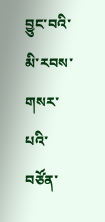བྱུང་བའི་མི་རབས་གསར་པའི་བཙོན་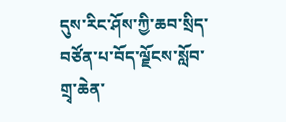དུས་རིང་ཤོས་ཀྱི་ཆབ་སྲིད་བཙོན་པ་བོད་ལྗོངས་སློབ་གྲྭ་ཆེན་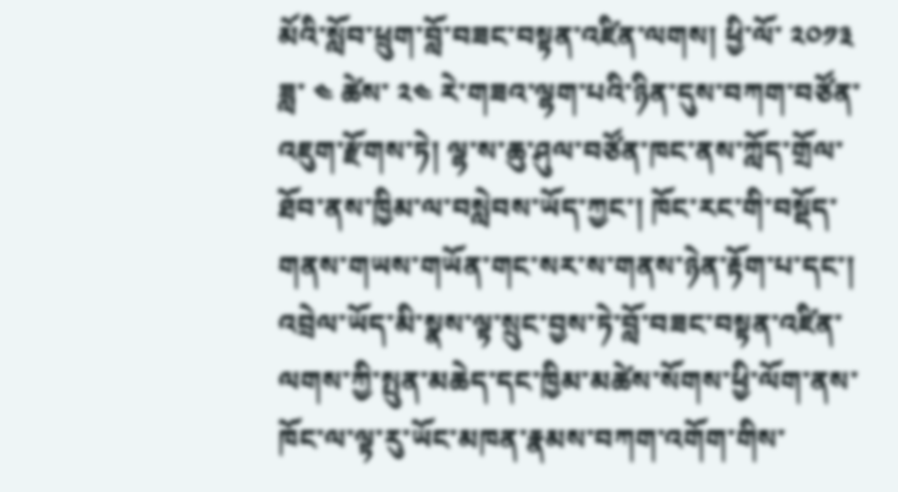མོའི་སློབ་ཕྲུག་བློ་བཟང་བསྟན་འཛིན་ལགས། ཕྱི་ལོ་ ༢༠༡༣ ཟླ་ ༤ ཚེས་ ༢༤ རེ་གཟའ་ལྷག་པའི་ཉིན་དུས་བཀག་བཙོན་འཇུག་རྫོགས་ཏེ། ལྷ་ས་ཆུ་ཤུལ་བཙོན་ཁང་ནས་ཀློད་གྲོལ་ཐོབ་ནས་ཁྱིམ་ལ་བསླེབས་ཡོད་ཀྱང་། ཁོང་རང་གི་བསྡོད་གནས་གཡས་གཡོན་གང་སར་ས་གནས་ཉེན་རྟོག་པ་དང་། འབྲེལ་ཡོད་མི་སྣས་ལྟ་སྲུང་བྱས་ཏེ་བློ་བཟང་བསྟན་འཛིན་ལགས་ཀྱི་སྤུན་མཆེད་དང་ཁྱིམ་མཚེས་སོགས་ཕྱི་ལོག་ནས་ཁོང་ལ་ལྟ་རུ་ཡོང་མཁན་རྣམས་བཀག་འགོག་གིས་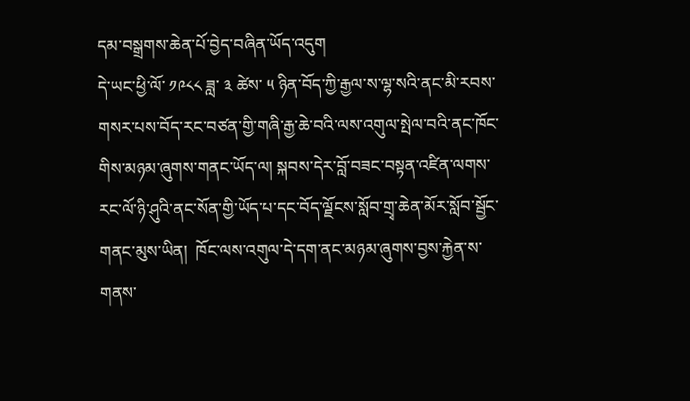དམ་བསྒྲགས་ཆེན་པོ་བྱེད་བཞིན་ཡོད་འདུག
དེ་ཡང་ཕྱི་ལོ་ ༡༩༨༨ ཟླ་ ༣ ཚེས་ ༥ ཉིན་བོད་ཀྱི་རྒྱལ་ས་ལྷ་སའི་ནང་མི་རབས་གསར་པས་བོད་རང་བཙན་གྱི་གཞི་རྒྱ་ཆེ་བའི་ལས་འགུལ་སྤེལ་བའི་ནང་ཁོང་གིས་མཉམ་ཞུགས་གནང་ཡོད་ལ། སྐབས་དེར་བློ་བཟང་བསྟན་འཛིན་ལགས་རང་ལོ་ཉི་ཤུའི་ནང་སོན་གྱི་ཡོད་པ་དང་བོད་ལྗོངས་སློབ་གྲྭ་ཆེན་མོར་སློབ་སྦྱོང་གནང་མུས་ཡིན།  ཁོང་ལས་འགུལ་དེ་དག་ནང་མཉམ་ཞུགས་བྱས་རྐྱེན་ས་གནས་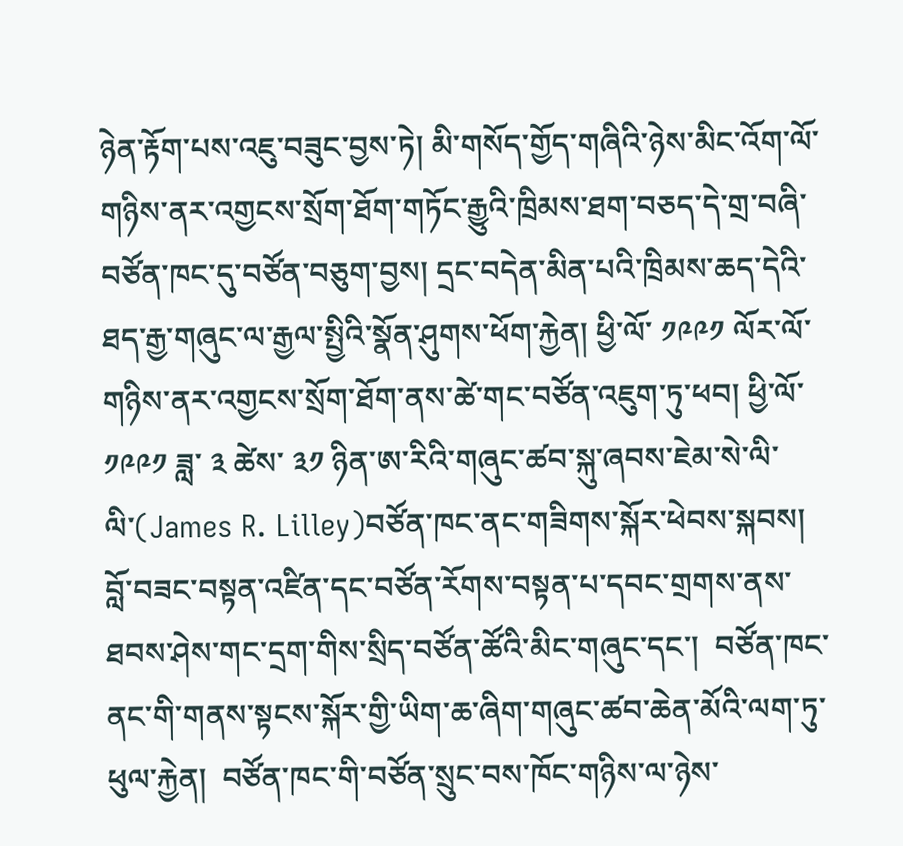ཉེན་རྟོག་པས་འཇུ་བཟུང་བྱས་ཏེ། མི་གསོད་གྱོད་གཞིའི་ཉེས་མིང་འོག་ལོ་གཉིས་ནར་འགྱངས་སྲོག་ཐོག་གཏོང་རྒྱུའི་ཁྲིམས་ཐག་བཅད་དེ་གྲ་བཞི་བཙོན་ཁང་དུ་བཙོན་བཅུག་བྱས། དྲང་བདེན་མིན་པའི་ཁྲིམས་ཆད་དེའི་ཐད་རྒྱ་གཞུང་ལ་རྒྱལ་སྤྱིའི་སྣོན་ཤུགས་ཕོག་རྐྱེན། ཕྱི་ལོ་ ༡༩༩༡ ལོར་ལོ་གཉིས་ནར་འགྱངས་སྲོག་ཐོག་ནས་ཚེ་གང་བཙོན་འཇུག་ཏུ་ཕབ། ཕྱི་ལོ་ ༡༩༩༡ ཟླ་ ༣ ཚེས་ ༣༡ ཉིན་ཨ་རིའི་གཞུང་ཚབ་སྐུ་ཞབས་ཇེམ་སེ་ལི་ལི་(James R. Lilley)བཙོན་ཁང་ནང་གཟིགས་སྐོར་ཕེབས་སྐབས། བློ་བཟང་བསྟན་འཛིན་དང་བཙོན་རོགས་བསྟན་པ་དབང་གྲགས་ནས་ཐབས་ཤེས་གང་དྲག་གིས་སྲིད་བཙོན་ཚོའི་མིང་གཞུང་དང་།  བཙོན་ཁང་ནང་གི་གནས་སྟངས་སྐོར་གྱི་ཡིག་ཆ་ཞིག་གཞུང་ཚབ་ཆེན་མོའི་ལག་ཏུ་ཕུལ་རྐྱེན།  བཙོན་ཁང་གི་བཙོན་སྲུང་བས་ཁོང་གཉིས་ལ་ཉེས་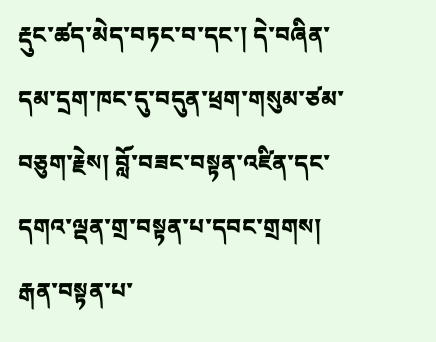རྡུང་ཚད་མེད་བཏང་བ་དང་། དེ་བཞིན་དམ་དྲག་ཁང་དུ་བདུན་ཕྲག་གསུམ་ཙམ་བཅུག་རྗེས། བློ་བཟང་བསྟན་འཛིན་དང་དགའ་ལྡན་གྲ་བསྟན་པ་དབང་གྲགས། རྒན་བསྟན་པ་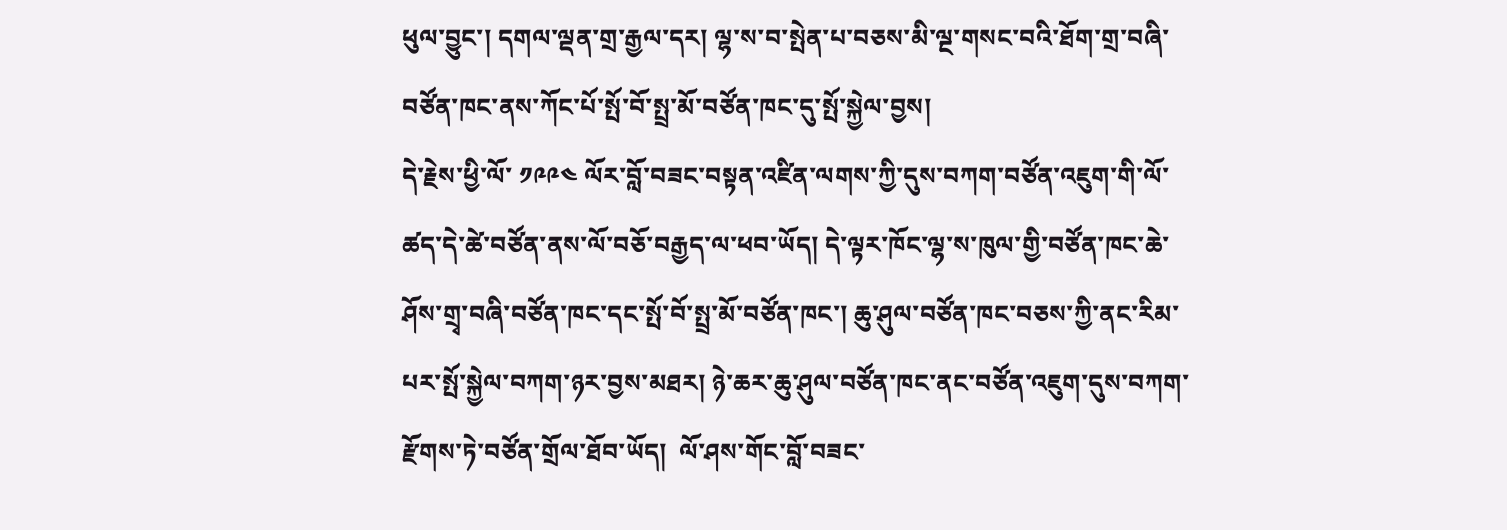ཕུལ་བྱུང་། དགལ་ལྡན་གྲ་རྒྱལ་དར། ལྷ་ས་བ་སྤེན་པ་བཅས་མི་ལྔ་གསང་བའི་ཐོག་གྲ་བཞི་བཙོན་ཁང་ནས་ཀོང་པོ་སྤོ་བོ་སྤྲ་མོ་བཙོན་ཁང་དུ་སྤོ་སྐྱེལ་བྱས།
དེ་རྗེས་ཕྱི་ལོ་ ༡༩༩༤ ལོར་བློ་བཟང་བསྟན་འཛིན་ལགས་ཀྱི་དུས་བཀག་བཙོན་འཇུག་གི་ལོ་ཚད་དེ་ཚེ་བཙོན་ནས་ལོ་བཅོ་བརྒྱད་ལ་ཕབ་ཡོད། དེ་ལྟར་ཁོང་ལྷ་ས་ཁུལ་གྱི་བཙོན་ཁང་ཆེ་ཤོས་གྲྭ་བཞི་བཙོན་ཁང་དང་སྤོ་བོ་སྤྲ་མོ་བཙོན་ཁང་། ཆུ་ཤུལ་བཙོན་ཁང་བཅས་ཀྱི་ནང་རིམ་པར་སྤོ་སྐྱེལ་བཀག་ཉར་བྱས་མཐར། ཉེ་ཆར་ཆུ་ཤུལ་བཙོན་ཁང་ནང་བཙོན་འཇུག་དུས་བཀག་རྫོགས་ཏེ་བཙོན་གྲོལ་ཐོབ་ཡོད།  ལོ་ཤས་གོང་བློ་བཟང་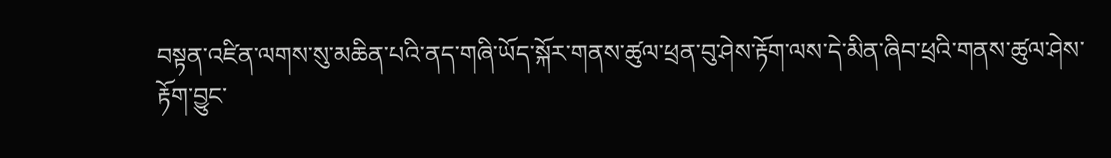བསྟན་འཛིན་ལགས་སུ་མཆིན་པའི་ནད་གཞི་ཡོད་སྐོར་གནས་ཚུལ་ཕྲན་བུ་ཤེས་རྟོག་ལས་དེ་མིན་ཞིབ་ཕྲའི་གནས་ཚུལ་ཤེས་རྟོག་བྱུང་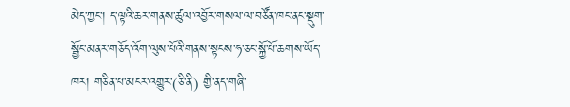མེད་ཀྱང་། ད་ལྟའི་ཆར་གནས་ཚུལ་འབྱོར་གསལ་ལ་བཙོན་ཁང་ནང་སྡུག་སྦྱོང་མནར་གཅོད་འོག་ལུས་པོའི་གནས་སྟངས་ཧ་ཅང་སྐྱོ་པོ་ཆགས་ཡོད་ཁར། གཅིན་པ་མངར་འགྱུར་(ཅི་ནི) གྱི་ནད་གཞི་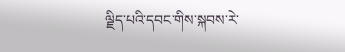ལྗིད་པའི་དབང་གིས་སྐབས་རེ་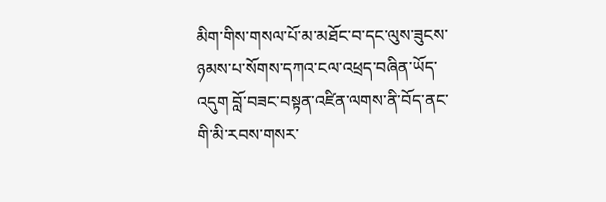མིག་གིས་གསལ་པོ་མ་མཐོང་བ་དང་ལུས་ཟུངས་ཉམས་པ་སོགས་དཀའ་ངལ་འཕྲད་བཞིན་ཡོད་འདུག བློ་བཟང་བསྟན་འཛིན་ལགས་ནི་བོད་ནང་གི་མི་རབས་གསར་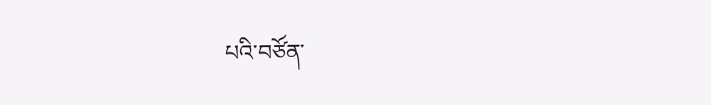པའི་བཙོན་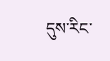དུས་རིང་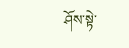ཤོས་སྟེ་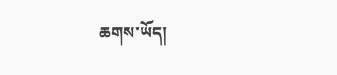ཆགས་ཡོད།